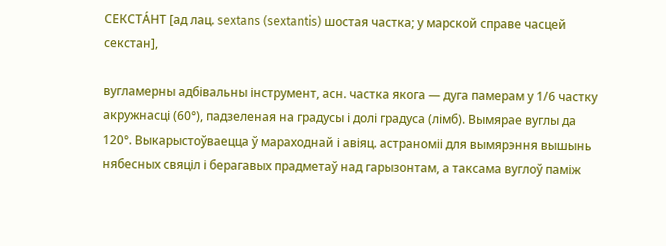СЕКСТА́НТ [ад лац. sextans (sextantis) шостая частка; у марской справе часцей секстан],

вугламерны адбівальны інструмент, асн. частка якога — дуга памерам у 1/6 частку акружнасці (60°), падзеленая на градусы і долі градуса (лімб). Вымярае вуглы да 120°. Выкарыстоўваецца ў мараходнай і авіяц. астраноміі для вымярэння вышынь нябесных свяціл і берагавых прадметаў над гарызонтам, а таксама вуглоў паміж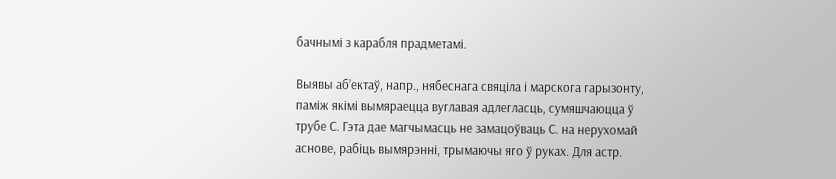бачнымі з карабля прадметамі.

Выявы аб’ектаў, напр., нябеснага свяціла і марскога гарызонту, паміж якімі вымяраецца вуглавая адлегласць, сумяшчаюцца ў трубе С. Гэта дае магчымасць не замацоўваць С. на нерухомай аснове, рабіць вымярэнні, трымаючы яго ў руках. Для астр.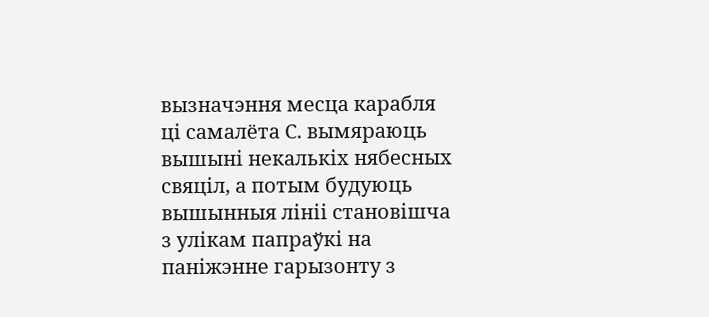вызначэння месца карабля ці самалёта С. вымяраюць вышыні некалькіх нябесных свяціл, а потым будуюць вышынныя лініі становішча з улікам папраўкі на паніжэнне гарызонту з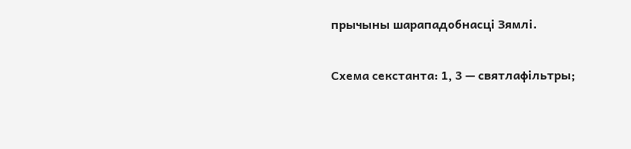прычыны шарападобнасці Зямлі.

Схема секстанта: 1, 3 — святлафільтры;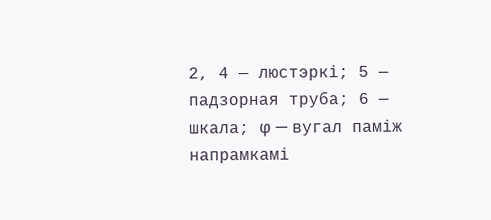2, 4 — люстэркі; 5 — падзорная труба; 6 — шкала; φ — вугал паміж напрамкамі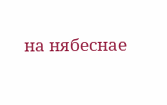на нябеснае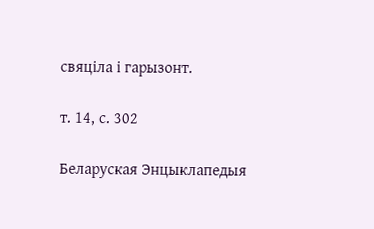свяціла і гарызонт.

т. 14, с. 302

Беларуская Энцыклапедыя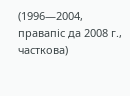(1996—2004, правапіс да 2008 г., часткова)